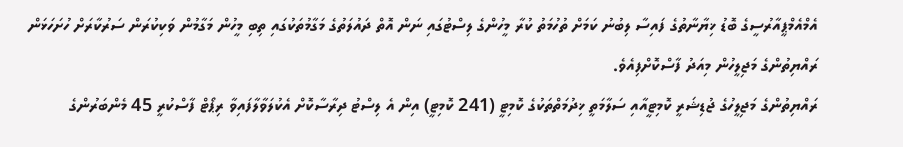އެމްއެމްޕީއާރުސީގެ ބޮޑު ޚިޔާނާތުގެ ފައިސާ ލިބުނު ކަމަށް ތުހުމަތު ކުރާ މީހުންގެ ލިސްޓުގައި ނަން އޮތް ދައުލަތުގެ މަގާމުތަކުގައި ތިބި މީހުން މަގާމުން ވަކިކުރަން ސަރުކާރަށް ހުށަހަޅަން ރައްޔިތުންގެ މަޖިލީހުން މިއަދު ފާސްކޮށްފިއެވެ.
ރައްޔިތުންގެ މަޖިލީހުގެ ޖުޑިޝަރީ ކޮމިޓީއާއި ސަލާމަތީ ޚިދުމަތްތަކުގެ ކޮމިޓީ (241 ކޮމިޓީ) އިން އެ ލިސްޓު ދިރާސާކޮށް އެކުލަވާލާފައިވާ ރިޕޯޓް ފާސްކުރީ 45 މެންބަރުންގެ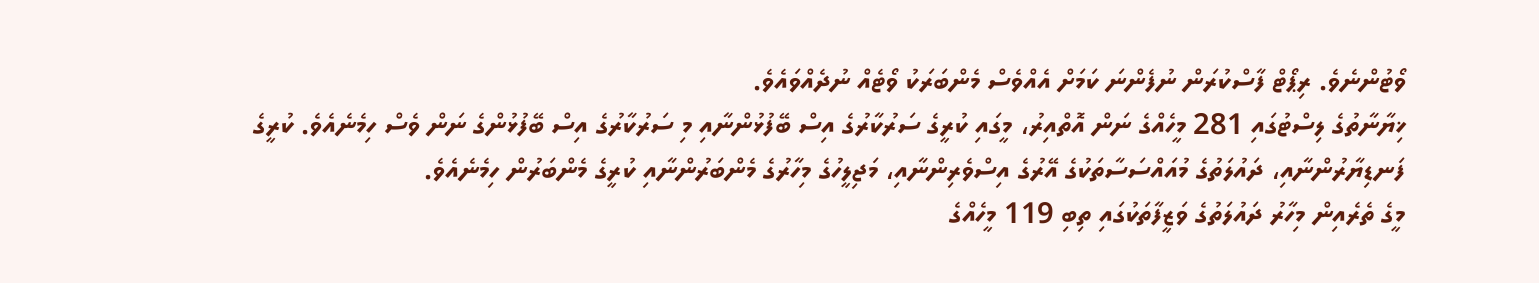ވޯޓުންނެވެ. ރިޕޯޓް ފާސްކުރަން ނުފެންނަ ކަމަށް އެއްވެސް މެންބަރަކު ވޯޓެއް ނުދެއްވައެވެ.
ޚިޔާނާތުގެ ލިސްޓުގައި 281 މީހެއްގެ ނަން އޮތްއިރު، މީގައި ކުރީގެ ސަރުކާރުގެ އިސް ބޭފުޅުންނާއި މި ސަރުކާރުގެ އިސް ބޭފުޅުންގެ ނަން ވެސް ހިމެނެއެވެ. ކުރީގެ ފަނޑިޔާރުންނާއި، ދައުލަތުގެ މުއައްސަސާތަކުގެ އޭރުގެ އިސްވެރިންނާއި، މަޖިލީހުގެ މިހާރުގެ މެންބަރުންނާއި ކުރީގެ މެންބަރުން ހިމެނެއެވެ.
މީގެ ތެރެއިން މިހާރު ދައުލަތުގެ ވަޒީފާތަކުގައި ތިބި 119 މީހެއްގެ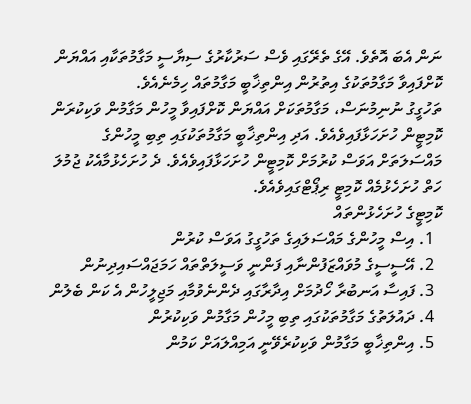ނަން އެބަ އޮތެވެ. އޭގެ ތެރޭގައި ވެސް ސަރުކާރުގެ ސިޔާސީ މަގާމުތަކާއި އައްޔަން ކޮށްފައިވާ މަގާމުތަކުގެ އިތުރުން އިންތިޚާބީ މަގާމުތައް ހިމެނެއެވެ.
ތަހުގީގު ނުނިމުނަސް، މަގާމުތަކަށް އައްޔަން ކޮށްފައިވާ މީހުން މަގާމުން ވަކިކުރަން ކޮމިޓީން ހުށަހަޅާފައިވެއެވެ. އަދި އިންތިޚާބީ މަގާމުތަކުގައި ތިބި މީހުންގެ މައްސަލަތަށް އަވަސް ކުރުމަށް ކޮމިޓީން ހުށަހަޅާފައިވެއެވެ. ދެ ހުށަހެޅުމާއެކު ޖުމުލަ ހަތް ހުށަހެޅުމެއް ކޮމިޓީ ރިޕޯޓްގައިވެއެވެ.
ކޮމިޓީގެ ހުށަހެޅުންތައް
  1. އިސް މީހުންގެ މައްސަލައިގެ ތަހުގީގު އަވަސް ކުރުން
  2. އޭސީސީގެ މުވައްޒަފުންނާއި ފަންނީ ވަސީލަތްތައް ހަމަޖައްސައިދިނުން
  3. ފައިސާ އަނބުރާ ހޯދުމަށް އިދާރާގައި ދެންނެވުމާއި މަޖިލީހުން އެ ކަން ބެލުން
  4. ދައުލަތުގެ މަގާމުތަކުގައި ތިބި މީހުން މަގާމުން ވަކިކުރުން
  5. އިންތިޚާބީ މަގާމުން ވަކިކުރެވޭނީ އަމިއްލައަށް ކަމުން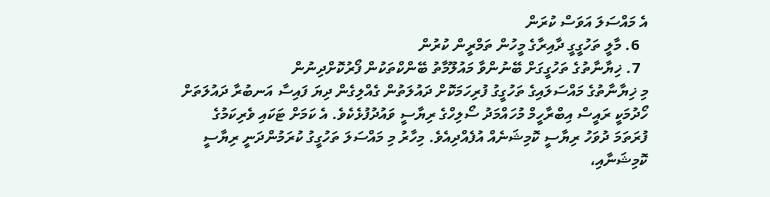އެ މައްސަލަ އަވަސް ކުރަން
  6. މާލީ ތަހުގީގީ ދާއިރާގެ މީހުން ތަމްރީން ކުރުން
  7. ޚިޔާނާތުގެ ތަހުގީގަށް ބޭނުންވާ މައުލޫމާތު ބޭންކްތަކުން ފޯރުކޮށްދިނުން
މި ޚިޔާނާތުގެ މައްސަލައިގެ ތަހުގީގު ފުރިހަމަކޮށް ދައުލަތުން ގެއްލިގެން ދިޔަ ފައިސާ އަނބުރާ ދައުލަތަށް ހޯދުމަކީ ރައީސް އިބްރާހީމް މުހައްމަދު ސޯލިހްގެ ރިޔާސީ ވައުދުފުޅެކެވެ. އެ ކަމަށް ޓަކައި ވެރިކަމުގެ ފުރަތަމަ ދުވަހު ރިޔާސީ ކޮމިޝަނެއް އުފެއްދިއެވެ. މިހާރު މި މައްސަލަ ތަހުގީގު ކުރަމުންދަނީ ރިޔާސީ ކޮމިޝަނާއި،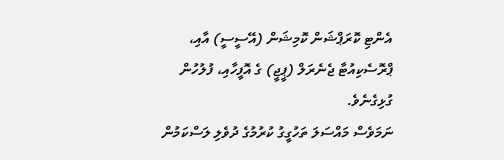އެންޓި ކޮރަޕްޝަން ކޮމިޝަން (އޭސީސީ) އާއި، ޕްރޮސެކިއުޓާ ޖެނެރަލް (ޕީޖީ) ގެ އޮފީހާއި، ފުލުހުން ގުޅިގެނެވެ.
ނަމަވެސް މައްސަލަ ތަހުގީގު ކުރުމުގެ ދުވެލި ލަސްކަމުން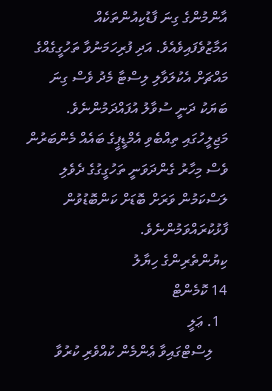އާންމުންގެ ގިނަ ފާޑުކިއުންތަކެއް އަމާޒުވެފައިވެއެވެ. އަދި ފުރިހަމަނުވާ ތަހުގީގެއްގެ މައްޗަށް އެކުލަވާލި ލިސްޓާ މެދު ވެސް ގިނަ ބަޔަކު ދަނީ ސުވާލު އުފައްދަމުންނެވެ. މަޖިލީހުގައި ތިއްބެވި އެމްޑީޕީގެ ބައެއް މެންބަރުން ވެސް މިހާރު ގެންދަވަނީ ތަހުގީގުގެ ދެވެލި ލަސްކަމުން ވަރަށް ބޮޑަށް ކަންބޮޑުވުން ފާޅުކުރައްވަމުންނެވެ.
ކިޔުންތެރިންގެ ހިޔާލު
14 ކޮމެންޓް
  1. ޢަލީ
    ލިސްޓްގައިވާ ޢެންމެން ކުއްވެރި ކުރުވާ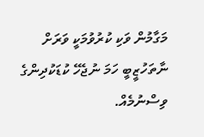މަގާމުން ވަކި ކުރުވުމަކީ ވަރަށް ނާތަހުޒީބީ ހަމަ ނުޖެހޭ ކުޑަކުދިންގެ ވިސްނުމެއް.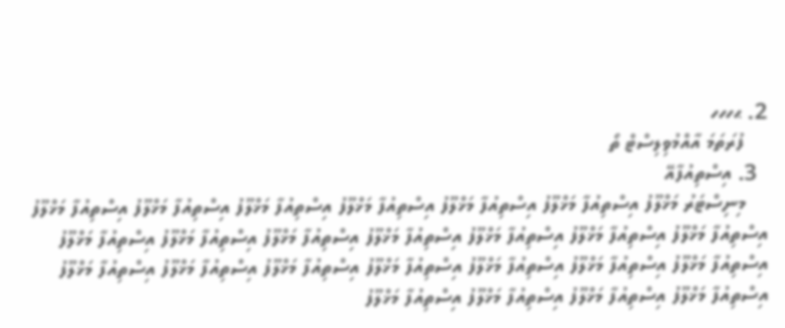2. ޙހހހ
    ފުރަތަމަ އާއްމުވިލިސްޓް ތޯ
  3. އިސްތިއުފާއޭ
    މިނިސްޓަރު މަޚްލޫފު އިސްތިއުފާ މަޚްލޫފު އިސްތިއުފާ މަޚްލޫފު އިސްތިއުފާ މަޚްލޫފު އިސްތިއުފާ މަޚްލޫފު އިސްތިއުފާ މަޚްލޫފު އިސްތިއުފާ މަޚްލޫފު އިސްތިއުފާ މަޚްލޫފު އިސްތިއުފާ މަޚްލޫފު އިސްތިއުފާ މަޚްލޫފު އިސްތިއުފާ މަޚްލޫފު އިސްތިއުފާ މަޚްލޫފު އިސްތިއުފާ މަޚްލޫފު އިސްތިއުފާ މަޚްލޫފު އިސްތިއުފާ މަޚްލޫފު އިސްތިއުފާ މަޚްލޫފު އިސްތިއުފާ މަޚްލޫފު އިސްތިއުފާ މަޚްލޫފު އިސްތިއުފާ މަޚްލޫފު އިސްތިއުފާ މަޚްލޫފު އިސްތިއުފާ މަޚްލޫފު އިސްތިއުފާ މަޚްލޫފު އިސްތިއުފާ މަޚްލޫފު އިސްތިއުފާ މަޚްލޫފު އިސްތިއުފާ މަޚްލޫފު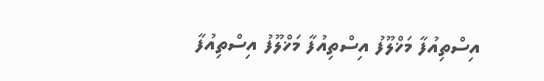އިސްތިއުފާ މަޚްލޫފު އިސްތިއުފާ މަޚްލޫފު އިސްތިއުފާ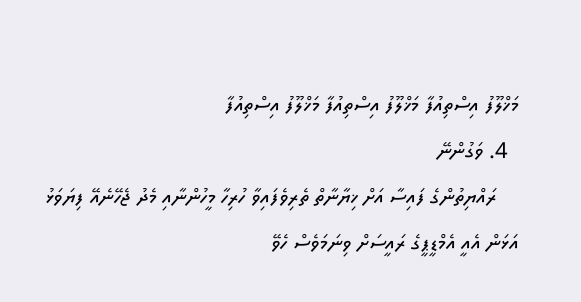މަޚްލޫފު އިސްތިއުފާ މަޚްލޫފު އިސްތިއުފާ މަޚްލޫފު އިސްތިއުފާ
  4. ވަގުންނޭ
    ރައްޔިތުންގެ ފައިސާ އަށް ޚިޔާނާތް ތެރިވެފައިވާ ހުރިހާ މީހުންނާއި މެދު ޖެހޭނެއޭ ފިޔަވަޅު އަޅަން އެއީ އެމްޑީޕީގެ ރައީސަށް ވިނަމަވެސް ހެވޭ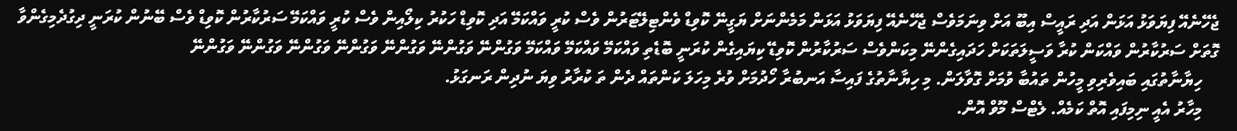ޖެހޭނެއޭ ފިޔަވަޅު އަޅަން އަދި ރައީސް އިބޫ އަށް ވިނަމަވެސް ޖެހޭނެއޭ ފިޔަވަޅު އަޅަން މަމެންނަށް ޔަގީނޭ ކޮވިޑް ވެންޓިލޭޓަރުން ވެސް ކުރީ ވައްކަމޭ އަދި ކޮވިޑް ހަކުރު ކިލޯއިން ވެސް ކުރީ ވައްކަމޭ ސަރުކާރުން ކޮވިޑް ވެސް ބޭނުން ކުރަނީ ދިގުދެމިގެންވާ ގޮތަށް ސަރުކާރުން ވައްކަން ކުރާ ވަސީލަތަކަށް ހަދައިގެންނޭ މިކަންވެސް ސަރުކާރުން ކޮވިޑޭ ކިޔައިގެން ކުރަނީ ބޮޑެތި ވައްކަމޭ ވައްކަމޭ ވައްކަމޭ ވަގުންނޭ ވަގުންނޭ ވަގުންނޭ ވަގުންނޭ ވަގުންނޭ ވަގުންނޭ ވަގުންނޭ
    ހިޔާނާތުގައި ބައިވެރިވި މީހުން ތައުބާ ވުމަށް ގޮވާލަން. މި ހިޔާނާތުގެ ފައިސާ އަނބުރާ ހޯދުމަށް ވުރެ މިހަލަ ކަންތައް ދެން ތަ ކުރާރު ވިޔަ ނުދިން ރަނގަޅު.
    މިހާރު އެއީ ނިމިފައި އޮތް ކަމެއް. ލެޓްސް މޫވް އޮން.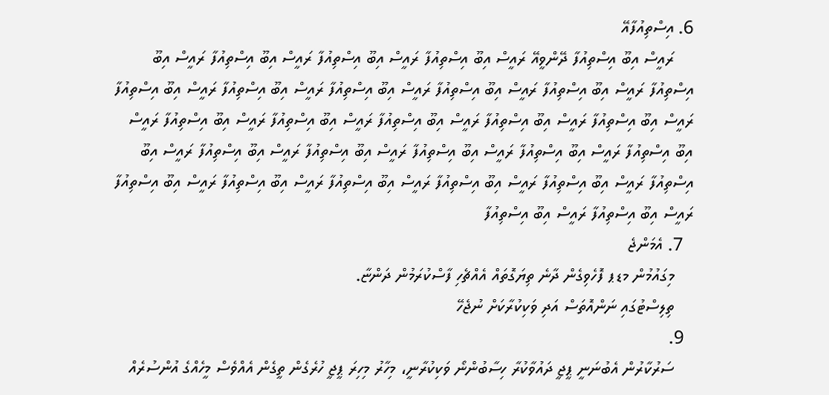6. އިސްތިއުފާއޭ
    ރައީސް އިބޫ އިސްތިއުފާ ދޭންވީއޭ ރައީސް އިބޫ އިސްތިއުފާ ރައީސް އިބޫ އިސްތިއުފާ ރައީސް އިބޫ އިސްތިއުފާ ރައީސް އިބޫ އިސްތިއުފާ ރައީސް އިބޫ އިސްތިއުފާ ރައީސް އިބޫ އިސްތިއުފާ ރައީސް އިބޫ އިސްތިއުފާ ރައީސް އިބޫ އިސްތިއުފާ ރައީސް އިބޫ އިސްތިއުފާ ރައީސް އިބޫ އިސްތިއުފާ ރައީސް އިބޫ އިސްތިއުފާ ރައީސް އިބޫ އިސްތިއުފާ ރައީސް އިބޫ އިސްތިއުފާ ރައީސް އިބޫ އިސްތިއުފާ ރައީސް އިބޫ އިސްތިއުފާ ރައީސް އިބޫ އިސްތިއުފާ ރައީސް އިބޫ އިސްތިއުފާ ރައީސް އިބޫ އިސްތިއުފާ ރައީސް އިބޫ އިސްތިއުފާ ރައީސް އިބޫ އިސްތިއުފާ ރައީސް އިބޫ އިސްތިއުފާ ރައީސް އިބޫ އިސްތިއުފާ ރައީސް އިބޫ އިސްތިއުފާ ރައީސް އިބޫ އިސްތިއުފާ ރައީސް އިބޫ އިސްތިއުފާ ރައީސް އިބޫ އިސްތިއުފާ ރައީސް އިބޫ އިސްތިއުފާ
  7. އެމަންޖެ
    މިގައުމުން މޑޕ ފޮހެވިގެން ދާނެ ތިޔަގޮތައް އެއްޗެހި ފާސްކުރަމުން ދަންޏާ.
    ތިލިސްޓުގައި ނަންއޮތަސް އަދި ވަކިކުރާކަށް ނުޖެހޭ
  9.
    ސަރުކާރުން އެބުނަނީ ޕީޖީ ދައުވާކުރާ ހިސާބުންނޯ ވަކިކުރާނީ، މިހާރު މިހިރަ ޕީޖީ ހުރެގެން ތީގެން އެއްވެސް މީހެއްގެ އުންސުރެއް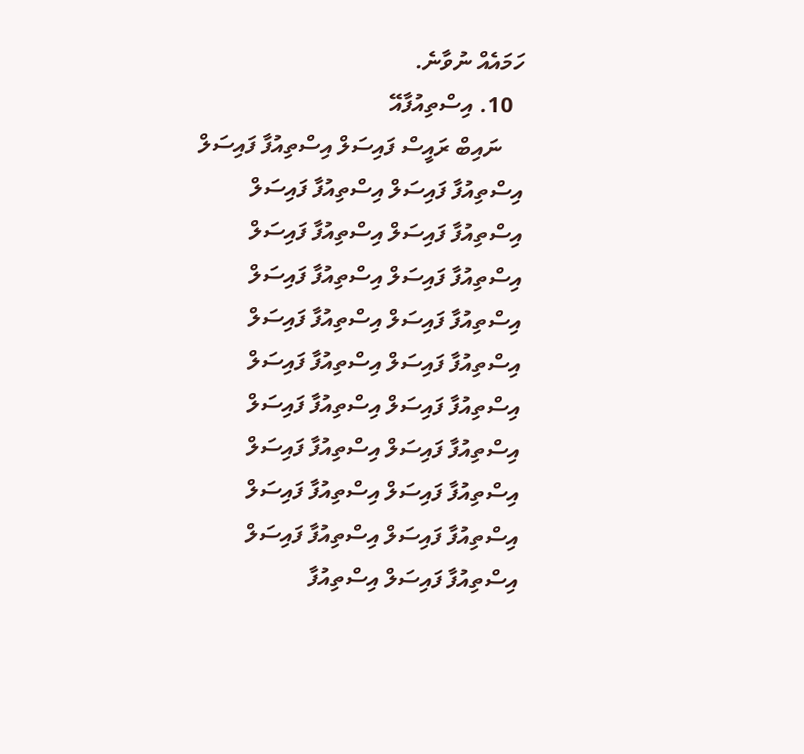ހަމައެއް ނުވާނެ.
  10. އިސްތިއުފާއޭ
    ނައިބް ރައީސް ފައިސަލް އިސްތިއުފާ ފައިސަލް އިސްތިއުފާ ފައިސަލް އިސްތިއުފާ ފައިސަލް އިސްތިއުފާ ފައިސަލް އިސްތިއުފާ ފައިސަލް އިސްތިއުފާ ފައިސަލް އިސްތިއުފާ ފައިސަލް އިސްތިއުފާ ފައިސަލް އިސްތިއުފާ ފައިސަލް އިސްތިއުފާ ފައިސަލް އިސްތިއުފާ ފައިސަލް އިސްތިއުފާ ފައިސަލް އިސްތިއުފާ ފައިސަލް އިސްތިއުފާ ފައިސަލް އިސްތިއުފާ ފައިސަލް އިސްތިއުފާ ފައިސަލް އިސްތިއުފާ ފައިސަލް އިސްތިއުފާ ފައިސަލް އިސްތިއުފާ ފައިސަލް އިސްތިއުފާ ފައިސަލް އިސްތިއުފާ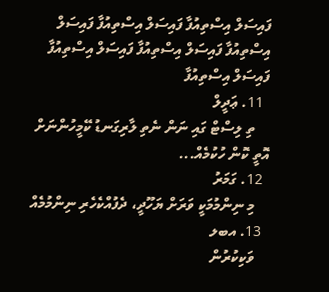ފައިސަލް އިސްތިއުފާ ފައިސަލް އިސްތިއުފާ ފައިސަލް އިސްތިއުފާ ފައިސަލް އިސްތިއުފާ ފައިސަލް އިސްތިއުފާ ފައިސަލް އިސްތިއުފާ
  11. ޢަދީލް
    ތި ލިސްޓް ގައި ނަން ނެތި ލާރިގަނޑު ކޭމީހުންނަށް އޮތީ ކޮން ހުކުމެއް...
  12. ގަމަރު
    މި ނިންމުމަކީ ވަރަށް ޔަހޫދީ، ދެފުއްކެހެރި ނިންމުމެއް
  13. އބލ
    ވަކިކުރުން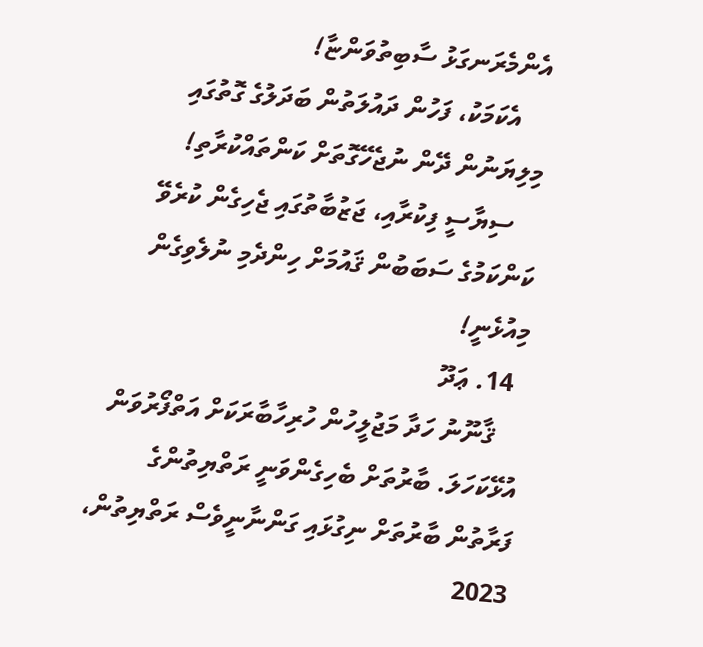އެންމެރަނގަޅު ސާބިތުވަންޏާ!
    އެކަމަކު، ފަހުން ދައުލަތުން ބަދަލުގެ ގޮތުގައި މިލިޔަނުން ދޭން ނުޖެހޭގޮތަށް ކަންތައްކުރާތި!
    ސިޔާސީ ފިކުރާއި، ޖަޒުބާތުގައި ޖެހިގެން ކުރެވޭ ކަންކަމުގެ ސަބަބުން ޤައުމަށް ހިންދެމި ނުލެވިގެން މިއުޅެނީ!
  14. ޢަދޫ
    ޤާނޫނު ހަދާ މަޖުލީހުން ހުރިހާބާރަކަށް އަތްފޯރުވަން އުޅޭކަހަލަ. ބާރުތަށް ބެހިގެންވަނީ ރަތްޔިތުންގެ ފަރާތުން ބާރުތަށް ނިގުޅައި ގަންނާނީވެސް ރަތްޔިތުން، 2023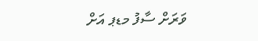ވަރަށް ސާފު މޑޕ އަށް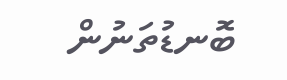ބޮނޑުތަނުން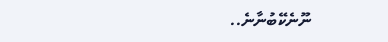ނޫނެކޭބުނާނެ..